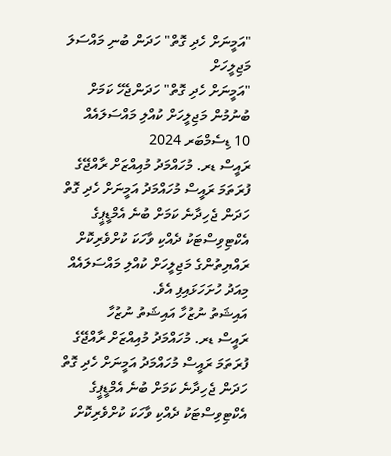"އަމީނަށް ހެދި ގޮތް" ހަދަން ބުނި މައްސަލަ މަޖިލީހަށް
"އަމީނަށް ހެދި ގޮތް" ހަދަންޖެހޭ ކަމަށް ބުނުމުން މަޖިލީހަށް ކުއްލި މައްސަލައެއް
10 ޑިސެމްބަރ 2024
ރައީސް ޑރ. މުހައްމަދު މުއިއްޒަށް ރާއްޖޭގެ ފުރަތަމަ ރައީސް މުހައްމަދު އަމީނަށް ހެދި ގޮތް ހަދަން ޖެހިދާނެ ކަމަށް ބުނެ އެމްޑީޕީގެ އެކްޓިވިސްޓަކު ދެއްކި ވާހަކަ ކުށްވެރިކޮށް ރައްޔިތުންގެ މަޖިލީހަށް ކުއްލި މައްސަލައެއް މިއަދު ހުށަހަޅައިފި އެވެ.
އައިޝަތު ނުޒުހާ އައިޝަތު ނުޒުހާ
ރައީސް ޑރ. މުހައްމަދު މުއިއްޒަށް ރާއްޖޭގެ ފުރަތަމަ ރައީސް މުހައްމަދު އަމީނަށް ހެދި ގޮތް ހަދަން ޖެހިދާނެ ކަމަށް ބުނެ އެމްޑީޕީގެ އެކްޓިވިސްޓަކު ދެއްކި ވާހަކަ ކުށްވެރިކޮށް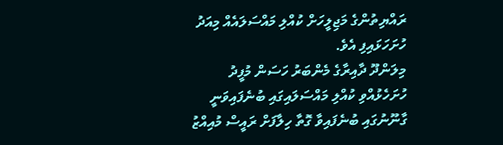ރައްޔިތުންގެ މަޖިލީހަށް ކުއްލި މައްސަލައެއް މިއަދު ހުށަހަޅައިފި އެވެ.
މިލަންދޫ ދާއިރާގެ މެންބަރު ހަސަން މުފީދު ހުށަހެޅުއްވި ކުއްލި މައްސަލައިގައި ބުނެފައިވަނީ ގާނޫނުގައި ބުނެފައިވާ ގޮތާ ހިލާފަށް ރައީސް މުއިއްޒު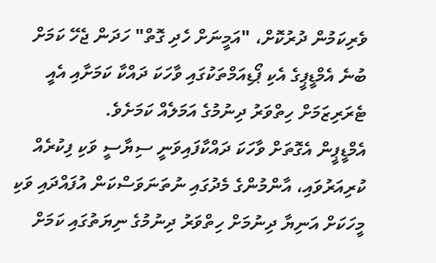ވެރިކަމުން ދުރުކޮށް، "އަމީނަށް ހެދި ގޮތް" ހަދަން ޖެހޭ ކަމަށް ބުނެ އެމްޑީޕީގެ އެކި ޕޯޑިއަމްތަކުގައި ވާހަކަ ދައްކާ ކަމަށާއި އެއީ ޓެރަރިޒަމަށް ހިތްވަރު ދިނުމުގެ އަމަލެއް ކަމަށެވެ.
އެމްޑީޕީން އެގޮތަށް ވާހަކަ ދައްކާފައިވަނީ ސިޔާސީ ވަކި ފިކުރެއް ކުރިއަރުވައި، އާންމުންގެ މެދުގައި ނުތަނަވަސްކަން އުފައްދައި ވަކި މީހަކަށް އަނިޔާ ދިނުމަށް ހިތްވަރު ދިނުމުގެ ނިޔަތުގައި ކަމަށް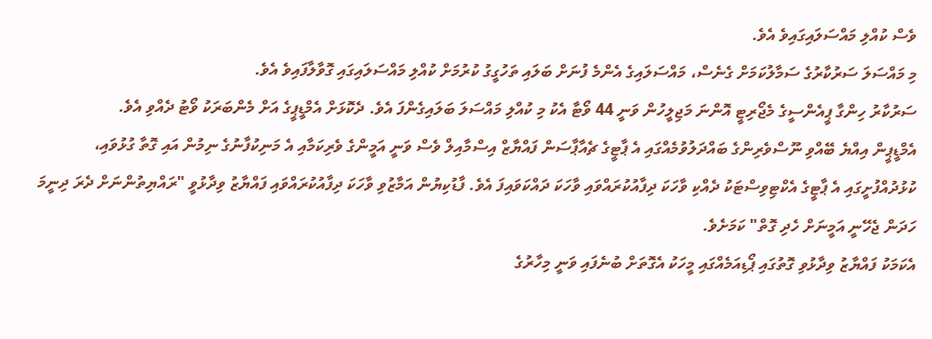ވެސް ކުއްލި މައްސަލައިގައިވެ އެވެ.
މި މައްސަލަ ސަރުކާރުގެ ސަމާލުކަމަށް ގެނެސް، މައްސަލައިގެ އެންމެ ފުނަށް ބަލައި ތަހުގީގު ކުރުމަށް ކުއްލި މައްސަލައިގައި ގޮވާލާފައިވެ އެވެ.
ސަރުކާރު ހިންގާ ޕީއެންސީގެ މެޖޯރިޓީ އޮންނަ މަޖިލީހުން ވަނީ 44 ވޯޓާ އެކު މި ކުއްލި މައްސަލަ ބަލައިގެންފަ އެވެ. ދެކޮޅަށް އެމްޑީޕީގެ އަށް މެންބަރަކު ވޯޓު ދެއްވި އެވެ.
އެމްޑީޕީން އިއްޔެ ބޭއްވި ނޫސްވެރިންގެ ބައްދަލުވުމެއްގައި އެ ޕާޓީގެ ޗެއާޕާސަން ފައްޔާޒް އިސްމާއިލް ވެސް ވަނީ އަމީންގެ ވެރިކަމާއި އެ މަނިކުފާނުގެ ނިމުން އައި ގޮތާ ގުޅުވައި، ކުޅުދުއްފުށީގައި އެ ޕާޓީގެ އެކްޓިވިސްޓަކު ދެއްކި ވާހަކަ ދިފާއުކުރައްވައި ވާހަކަ ދައްކަވައިފަ އެވެ. ފާޑުކިޔުން އަމާޒުވި ވާހަކަ ދިފާއުކުރައްވައި ފައްޔާޒު ވިދާޅުވީ "ރައްޔިތުންނަށް ދެރަ ދިނީމަ ހަދަން ޖެހޭނީ އަމީނަށް ހެދި ގޮތް" ކަމަށެވެ.
އެކަމަކު ފައްޔާޒު ވިދާޅުވި ގޮތުގައި ޕޯޑިއަމެއްގައި މީހަކު އެގޮތަށް ބުނެފައި ވަނީ މިހާރުގެ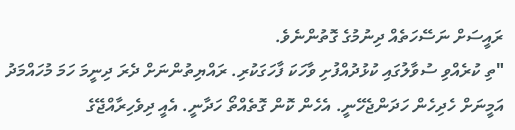ރައީސަށް ނަސޭހަތެއް ދިނުމުގެ ގޮތުންނެވެ.
"ތި ކުރެއްވި ސުވާލުގައި ކުޅުދުއްފުށި ވާހަކަ ފާހަގަކުރި. ރައްޔިތުންނަށް ދެރަ ދިނީމަ ހަމަ މުހައްމަދު އަމީނަށް ހެދިހެން ހަދަންޖެހޭނީ. އެހެން ކޮން ގޮތެއްތޯ ހަދާނީ. އެއީ ދިވެހިރާއްޖޭގެ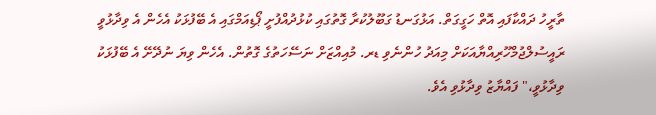ތާރީހު ދައްކާފައި އޮތް ހަގީގަތް. އަޅުގަނޑު ގަބޫލުކުރާ ގޮތުގައި ކުޅުދުއްފުށީ ޕޯޑިއަމްގައި އެ ބޭފުޅަކު އެހެން އެ ވިދާޅުވީ ރައީސުލްޖުމްހޫރިއްޔާއަކަށް މިއަދު ހުންނެވި ޑރ. މުއިއްޒަށް ނަސޭހަތުގެ ގޮތުން. އެހެން ވިޔަ ނުދޭށޭ އެ ބޭފުޅަކު ވިދާޅުވީ،" ފައްޔާޒު ވިދާޅުވި އެވެ.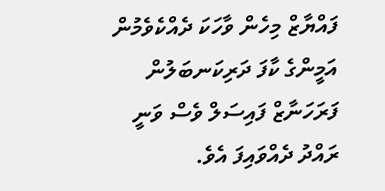ފައްޔާޒް މިހެން ވާހަކަ ދެއްކެވެމުން އަމީންގެ ކާފަ ދަރިކަނބަލުން ފަރަހަނާޒް ފައިސަލް ވެސް ވަނީ ރައްދު ދެއްވައިފަ އެވެ.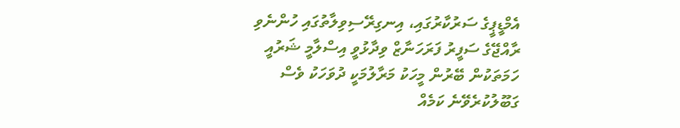އެމްޑީޕީގެ ސަރުކާރުގައި، އިނގިރޭސިވިލާތުގައި ހުންނެވި ރާއްޖޭގެ ސަފީރު ފަރަހަނާޒް ވިދާޅުވީ އިސްލާމީ ޝަރުއީ ހަމަތަކުން ބޭރުން މީހަކު މަރާލުމަކީ ދުވަހަކު ވެސް ގަބޫލުކުރެވޭނެ ކަމެއް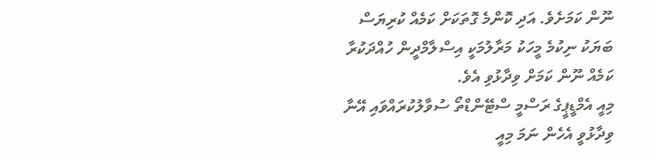ނޫން ކަމަށެވެ. އަދި ކޮންމެ ގޮތަކަށް ކަމެއް ކުރިޔަސް ބަޔަކު ނިކުމެ މީހަކު މަރާލުމަކީ އިސްލާމްދީން ހުއްދަކުރާ ކަމެއް ނޫން ކަމަށް ވިދާޅުވި އެވެ.
މިއީ އެމްޑީޕީގެ ރަސްމީ ސްޓޭންޑްތޯ ސުވާލުކުރައްވައި އޭނާ ވިދާޅުވީ އެހެން ނަމަ މިއީ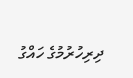ދިރިހުރުމުގެ ހައްގު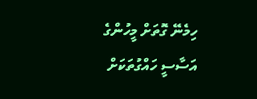ހިމެނޭ ގޮތަށް މީހުންގެ އަސާސީ ހައްގުތަކަށް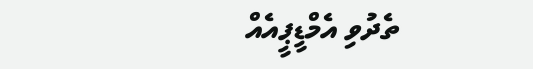ތެދުވި އެމްޑީޕީއެއް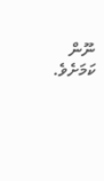ނޫން ކަމަށެވެ.